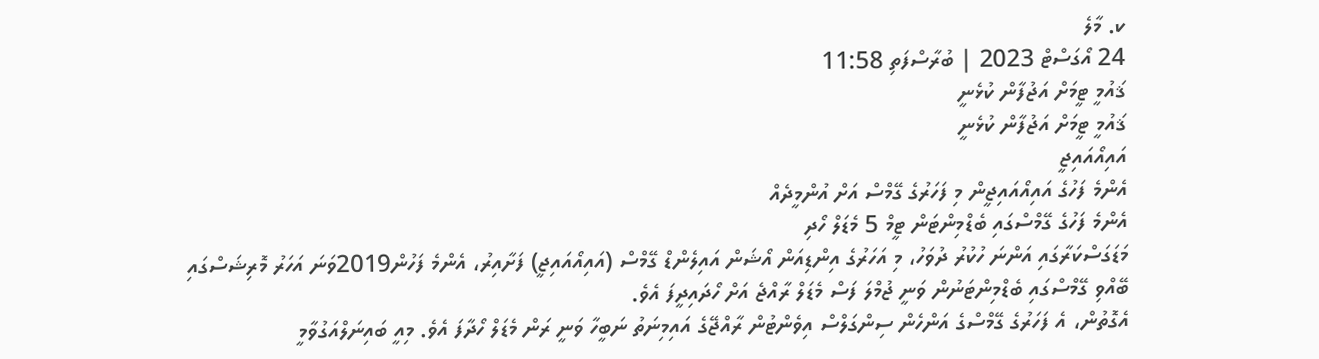ކ. މާލެ
24 އޯގަސްޓް 2023 | ބުރާސްފަތި 11:58
ޤައުމީ ޓީމަށް އަޖުފާން ކުޅެނީ
ޤައުމީ ޓީމަށް އަޖުފާން ކުޅެނީ
އައިއޯއައިޖީ
އެންމެ ފަހުގެ އައިއޯއައިޖީން މި ފަހަރުގެ ގޭމްސް އަށް އުންމީދެއް
އެންމެ ފަހުގެ ގޭމްސްގައި ބެޑްމިންޓަން ޓީމް 5 މެޑަލް ހޯދި
މަޑަގަސްކަރާގައި އަންނަ ހުކުރު ދުވަހު، މި އަހަރުގެ އިންޑިއަން އޯޝަން އައިލެންޑް ގޭމްސް (އައިއޯއައިޖީ) ފަށާއިރު، އެންމެ ފަހުން2019ވަނަ އަހަރު މޮރިޝަސްގައި ބޭއްވި ގޭމްސްގައި ބެޑްމިންޓަނުން ވަނީ ޖުމްލަ ފަސް މެޑަލް ރާއްޖެ އަށް ހޯދައިދީފަ އެވެ.
އެގޮތުން، އެ ފަހަރުގެ ގޭމްސްގެ އަންހެން ސިންގަލްސް އިވެންޓުން ރާއްޖޭގެ އައިމިނަތު ނަބީހާ ވަނީ ރަން މެޑަލް ހޯދާފަ އެވެ. މިއީ ބައިނަލްއަގުވާމީ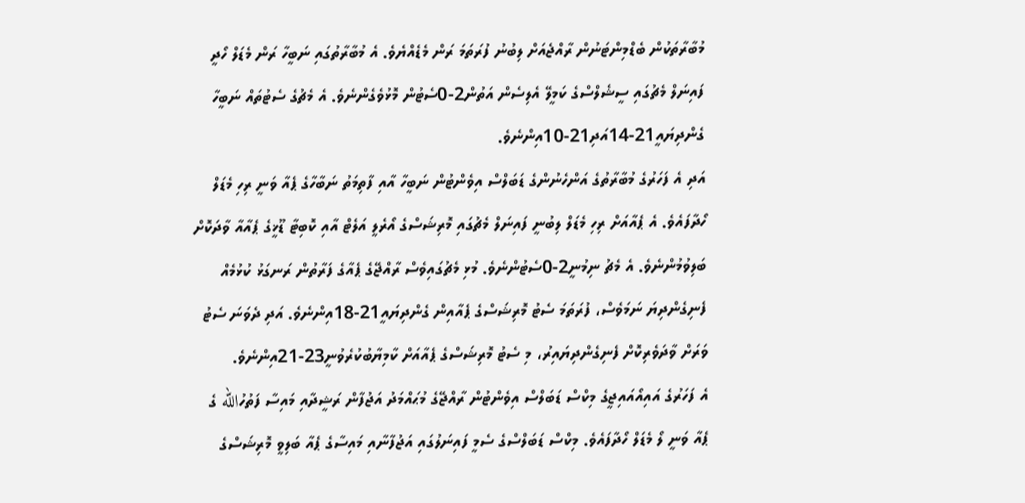މުބާރާތަކުން ބެޑްމިންޓަނުން ރާއްޖެއަށް ލިބުނު ފުރަތަމަ ރަން މެޑެއްޔެވެ. އެ މުބާރާތުގައި ނަބީހާ ރަން މެޑަލް ހޯދީ ފައިނަލް މެޗުގައި ސީޝެލްސްގެ ކަމީލޭ އެލިސެން އަތުން2-0ސެޓުން މޮޅުވެގެންނެވެ. އެ މެޗުގެ ސެޓުތައް ނަބީހާ ގެންދިޔައީ21-14އަދި21-10އިންނެވެ.
އަދި އެ ފަހަރުގެ މުބާރާތުގެ އަންހެނުންގެ ޑަބަލްސް އިވެންޓުން ނަބީހާ އާއި ފާތިމަތު ނަބާހާގެ ޕެއާ ވަނީ ރިހި މެޑަލް ހޯދާފައެވެ. އެ ޕެއާއަށް ރިހި މެޑަލް ލިބުނީ ފައިނަލް މެޗުގައި މޮރިޝަސްގެ އޯރެލީ އަލެޓް އާއި ކޮބިޓާ ޑޫޚީގެ ޕެއާއާ ވާދަކޮށް ބަލިވުމުންނެވެ. އެ މެޗު ނިމުނީ2-0ސެޓުންނެވެ. މުޅި މެޗުގައިވެސް ރާއްޖޭގެ ޕެއާގެ ފަރާތުން ރަނގަޅު ކުޅުމެއް ފެނިގެންދިޔަ ނަމަވެސް، ފުރަތަމަ ސެޓު މޮރިޝަސްގެ ޕެއާއިން ގެންދިޔައީ21-18އިންނެވެ. އަދި ދެވަނަ ސެޓު ވަރަށް ވާދަވެރިކޮށް ފެނިގެންދިޔައިރު، މި ސެޓު މޮރިޝަސްގެ ޕެއާއަށް ކާމިޔާބުކުރެވުނީ23-21އިންނެވެ.
އެ ފަހަރުގެ އައިއޯއައިޖީގެ މިކްސް ޑަބަލްސް އިވެންޓުން ރާއްޖޭގެ މުޙައްމަދު އަޖުފާން ރަޝީދާއި މައިސާ ފަތުހުالله ގެ ޕެއާ ވަނީ ލޯ މެޑަލް ހޯދާފައެވެ. މިކްސް ޑަބަލްސްގެ ސެމީ ފައިނަލުގައި އަޖުފާނާއި މައިސާގެ ޕެއާ ބަލިވީ މޮރިޝަސްގެ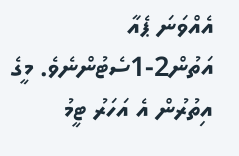އެއްވަނަ ޕެއާ އަތުން2-1ސެޓުންނެވެ. މީގެ އިތުރުން އެ އަހަރު ޓީމު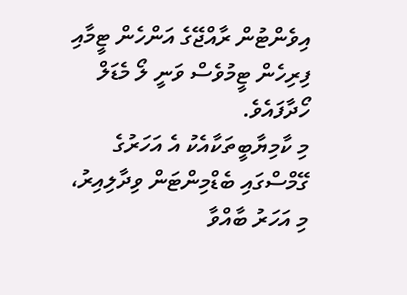އިވެންޓުން ރާއްޖޭގެ އަންހެން ޓީމާއި ފިރިހެން ޓީމުވެސް ވަނީ ލޯ މެޑަލް ހޯދާފައެވެ.
މި ކާމިޔާބީތަކާއެކު އެ އަހަރުގެ ގޭމްސްގައި ބެޑްމިންޓަން ވިދާލިއިރު، މި އަހަރު ބާއްވާ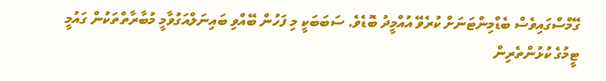ގޭމްސްގައިވެސް ބެޑްމިންޓަނަށް ކުރެވޭ އުއްމީދު ބޮޑެވެ. ސަބަބަކީ މި ފަހުން ބޭއްވި ބައިނަލްއަގުވާމީ މުބާރާތްތަކުން ގައުމީ ޓީމުގެ ކުޅުންތެރިން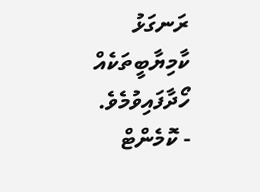ރަނގަޅު ކާމިޔާބީތަކެއް ހޯދާފައިވުމެވެ.
- ކޮމެންޓް